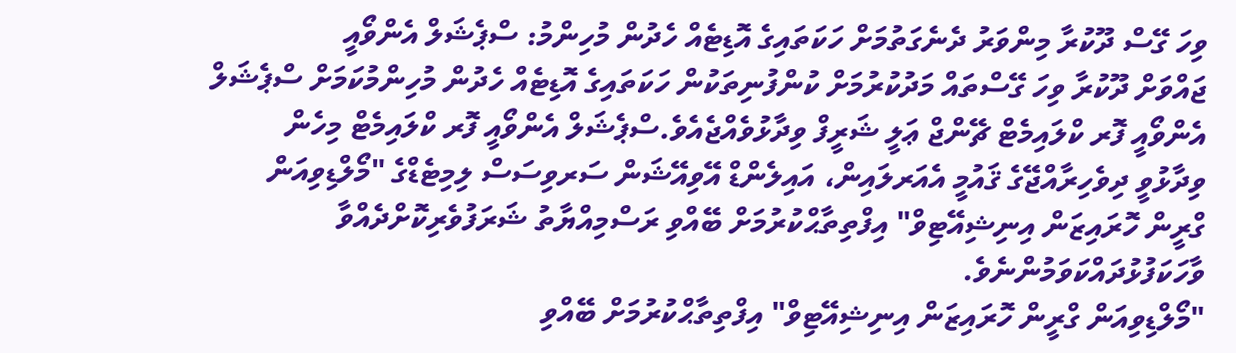ވިހަ ގޭސް ދޫކުރާ މިންވަރު ދެނެގަތުމަށް ހަކަތައިގެ އޮޑިޓެއް ހެދުން މުހިންމު: ސްޕެޝަލް އެންވޯއީ
ޖައްވަށް ދޫކުރާ ވިހަ ގޭސްތައް މަދުކުރުމަށް ކުންފުނިތަކުން ހަކަތައިގެ އޮޑިޓެއް ހެދުން މުހިންމުކަމަށް ސްޕެޝަލް އެންވޯއީ ފޮރ ކްލައިމެޓް ޗޭންޖް ޢަލީ ޝަރީފް ވިދާޅުވެއްޖެއެވެ.ސްޕެޝަލް އެންވޯއީ ފޮރ ކްލައިމެޓް މިހެން ވިދާޅުވީ ދިވެހިރާއްޖޭގެ ޤައުމީ އެއަރލައިން، އައިލެންޑް އޭވިއޭޝަން ސަރވިސަސް ލިމިޓެޑްގެ "މޯލްޑިވިއަން ގްރީން ހޮރައިޒަން އިނިޝިއޭޓިވް" އިފްތިތާޙްކުރުމަށް ބޭއްވި ރަސްމިއްޔާތު ޝަރަފުވެރިކޮށްދެއްވާ ވާހަކަފުޅުދައްކަވަމުންނެވެ.
"މޯލްޑިވިއަން ގްރީން ހޮރައިޒަން އިނިޝިއޭޓިވް" އިފްތިތާޙްކުރުމަށް ބޭއްވި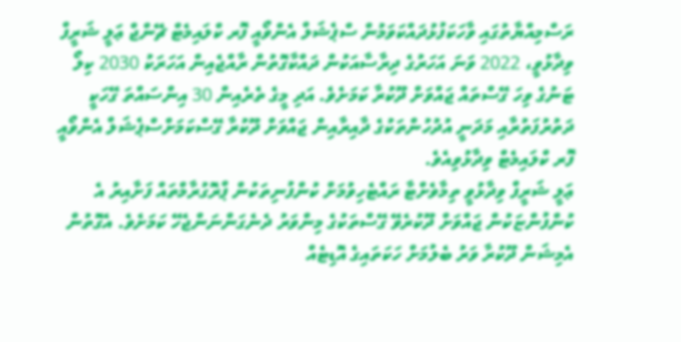ރަސްމިއްޔާތުގައި ވާހަކަފުޅުދައްކަވަމުން ސްޕެޝަލް އެންވޯއީ ފޮރ ކްލައިމެޓް ޗޭންޖް ޢަލީ ޝަރީފް ވިދާޅުވީ، 2022 ވަނަ އަހަރުގެ ދިރާސާއަކުން ދައްކާގޮތުން ރާއްޖެއިން އަހަރަކު 2030 ކިލޯ ޓަނުގެ ވިހަ ގޭސްތައް ޖައްވަށް ދޫކުރާ ކަމަށެވެ. އަދި މީގެ ތެރެއިން 30 އިންސައްތަ ގޭހަކީ ދަތުރުފަތުރާއި މަދަނީ އުދުހުންތަކުގެ ދާއިރާއިން ޖައްވަށް ދޫކުރާ ގޭސްކަމަށްސްޕެޝަލް އެންވޯއީ ފޮރ ކްލައިމެޓް ވިދާޅުވިއެވެ.
ޢަލީ ޝަރީފް ވިދާޅުވީ ތިމާވެށްޓާ ރައްޓެހިވުމަށް ކުންފުނިތަކުން ޕްރޮގުރާމްތައް ފަށާއިރު އެ ކުންފުންޏަކުން ޖައްވަށް ދޫކުރެވޭ ގޭސްތަކުގެ މިންވަރު ދެނެގަންނަންޖެހޭ ކަމަށެވެ. އެގޮތުން އެމިޝަން ދޫކުރާ ވަރު ބެލުމަށް ހަކަތައިގެ އޮޑިޓެއް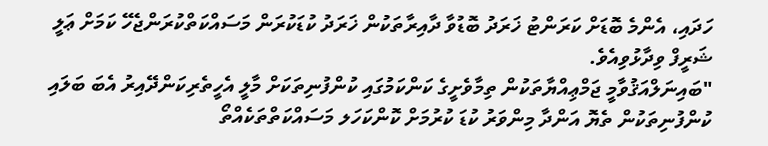ހަދައި، އެންމެ ބޮޑަށް ކަރަންޓު ޚަރަދު ބޮޑުވާ ދާއިރާތަކުން ޚަރަދު ކުޑަކުރަން މަސައްކަތްކުރަންޖެހޭ ކަމަށް ޢަލީ ޝަރީފް ވިދާޅުވިއެވެ.
"ބައިނަލްއަޤުވާމީ ޖަމްޢިއްޔާތަކުން ތިމާވެށީގެ ކަންކަމުގައި ކުންފުނިތަކަށް މާލީ އެހީތެރިކަންދޭއިރު އެބަ ބަލައި ކުންފުނިތަކުން ތެޔޮ އަންދާ މިންވަރު ކުޑަ ކުރުމަށް ކޮންކަހަލ މަސައްކަތްތަކެއްތޯ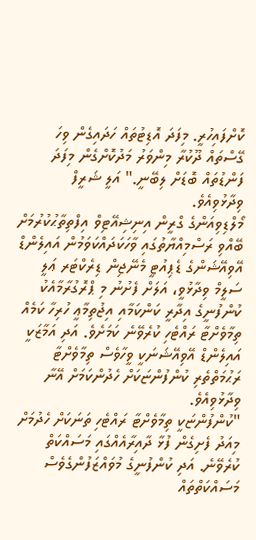ކޮށްފައިހުރީ. މިފަދަ އޮޑިޓުތައް ހަދައިގެން ވިހަ ގޭސްތައް ދޫކުރާ މިންވަރު މަދުކޮށްގެން މިފަދަ ފަންޑުތައް ބޮޑަށް ލިބޭނީ." އަލީ ޝަރީފް ވިދާޅުވިއެވެ.
މޯލްޑިވިއަންގެ ގްރީން އިނިޝިއޭޓިވް އިފްތިތާޙުކުރުމަށް ބޭއްވި ރަސްމިއްޔާތުގައި ވާހަކަދައްކަވަމުން އައިލެންޑް އޭވިއޭޝަންގެ ޑެޕިއުޓީ މެނޭޖިން ޑިރެކްޓަރ ޢަލީ ސަލީމް ވިދާޅުވީ، އަލަށް ފެށުނު މި ޕްރޮގުރާމާއެކު ކުންފުނީގެ އިދާރީ ކަންކަމާއި އިޖުތިމާޢީ ހުރިހާ ކަމެއް ތިމާވެށްޓާ ރައްޓެހި ކުރެވޭނެ ކަމަށެވެ. އަދި އަމާޒަކީ އައިލެންޑް އޭވިއޭޝަނަކީ ވީހާވެސް ތިމާވެށްޓާ ރަޙުމަތްތެރި ކުންފުންޏަކަށް ހެދުންކަމަށް އޭނާ ވިދާޅުވިއެވެ.
"ކުންފުންޏަކީ ތިމާވެށްޓާ ރައްޓެހި ތަނަކަށް ހެދުމަށް މިއަދު ފެށިގެން ފުޅާ ދާއިރާއެއްގައި މަސައްކަތް ކުރެވޭނެ. އަދި ކުންފުނީގެ މުވައްޒަފުންގެވެސް މަސައްކަތްތައް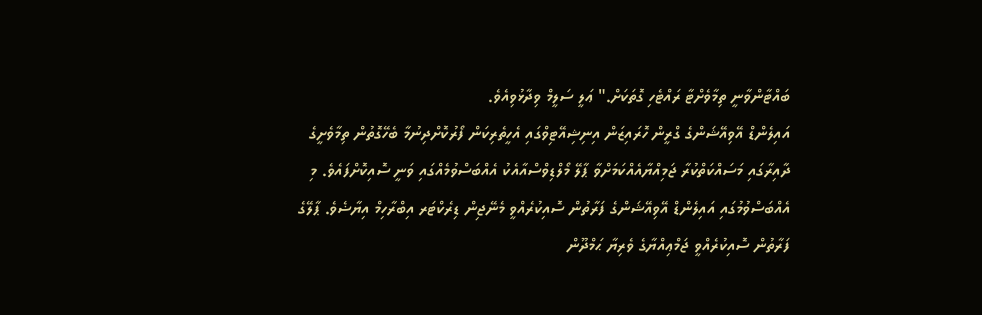ބައްޓާންވާނީ ތިމާވެށްޓާ ރައްޓެހި ގޮތަކަށް." ޢަލީ ސަލީމް ވިދާޅުވިއެވެ.
އައިލެންޑް އޭވިއޭޝަންގެ ގްރީން ހޮރައިޒަން އިނިޝިއޭޓިވްގައި އެހީތެރިކަން ފޯރުކޮށްދިނުމާ ބެހޭގޮތުން ތިމާވެށީގެ ދާއިރާގައި މަސައްކަތްކުރާ ޖަމިއްޔާއެއްކަމަށްވާ ޕާލޭ މޯލްޑިވްސްއާއެކު އެއްބަސްވުމެއްގައި ވަނީ ސޮއިކޮށްފައެވެ. މި އެއްބަސްވުމުގައި އައިލެންޑް އޭވިއޭޝަންގެ ފަރާތުން ސޮއިކުރެއްވީ މެނޭޖިން ޑިރެކްޓަރ އިބްރާހިމް އިޔާޟެވެ. ޕާލޭގެ ފަރާތުން ސޮއިކުރެއްވީ ޖަމްޢިއްޔާގެ ވެރިޔާ ޙަމްދޫން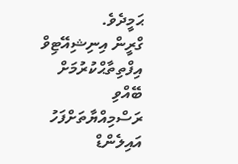ޙަމީދެވެ.
ގްރީން އިނިޝިއޭޓިވް އިފްތިތާޙްކުރުމަށް ބޭއްވި ރަސްމިއްޔާތަށްފަހު އައިލެންޑް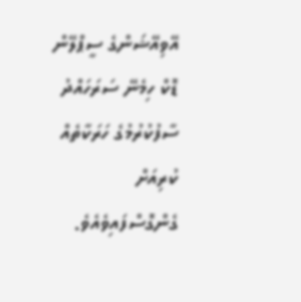އޭވިއޭޝަންގެ ސީޕްލޭން ޑޮކް ހިމެނޭ ސަރަހައްދު ސާފުކުރުމުގެ ހަރަކާތެއް ކުރިއަށް ގެންގޮސްފައިވެއެވެ.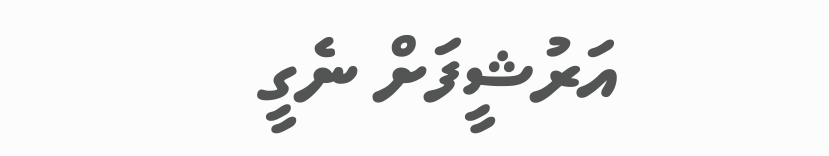އަރުޝީފަށް ނެގީ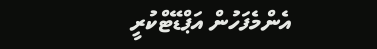އެންމެފަހުން އަޕްޑޭޓްކުރީ